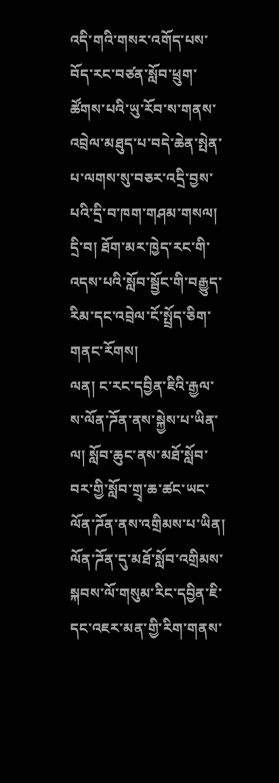འདི་གའི་གསར་འགོད་པས་བོད་རང་བཙན་སློབ་ཕྲུག་ཚོགས་པའི་ཡུ་རོབ་ས་གནས་འབྲེལ་མཐུད་པ་བདེ་ཆེན་སྤེན་པ་ལགས་སུ་བཅར་འདྲི་བྱས་པའི་དྲི་བ་ཁག་གཤམ་གསལ།
དྲི་བ། ཐོག་མར་ཁྱེད་རང་གི་འདས་པའི་སློབ་སྦྱོང་གི་བརྒྱུད་རིམ་དང་འབྲེལ་ངོ་སྤྲོད་ཅིག་གནང་རོགས།
ལན། ང་རང་དབྱིན་ཇིའི་རྒྱལ་ས་ལོན་ཌོན་ནས་སྐྱེས་པ་ཡིན་ལ། སློབ་ཆུང་ནས་མཐོ་སློབ་བར་གྱི་སློབ་གྲྭ་ཆ་ཚང་ཡང་ལོན་ཌོན་ནས་འགྲིམས་པ་ཡིན། ལོན་ཌོན་དུ་མཐོ་སློབ་འགྲིམས་སྐབས་ལོ་གསུམ་རིང་དབྱིན་ཇི་དང་འཇར་མན་གྱི་རིག་གནས་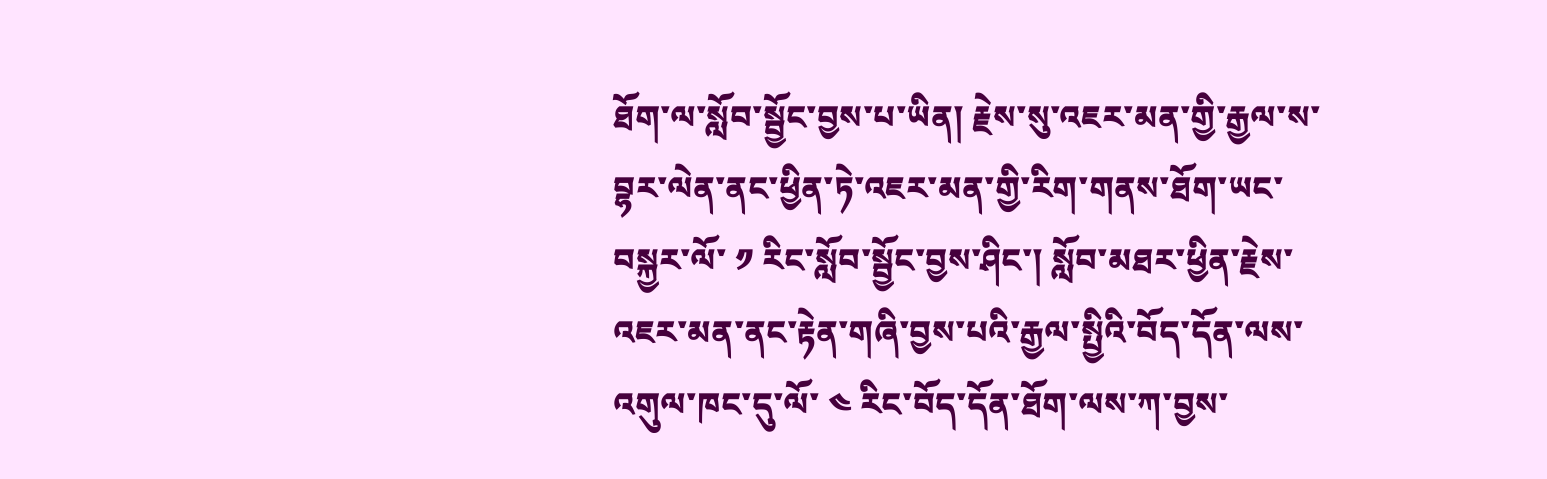ཐོག་ལ་སློབ་སྦྱོང་བྱས་པ་ཡིན། རྗེས་སུ་འཇར་མན་གྱི་རྒྱལ་ས་བྷར་ལེན་ནང་ཕྱིན་ཏེ་འཇར་མན་གྱི་རིག་གནས་ཐོག་ཡང་བསྐྱར་ལོ་ ༡ རིང་སློབ་སྦྱོང་བྱས་ཤིང་། སློབ་མཐར་ཕྱིན་རྗེས་འཇར་མན་ནང་རྟེན་གཞི་བྱས་པའི་རྒྱལ་སྤྱིའི་བོད་དོན་ལས་འགུལ་ཁང་དུ་ལོ་ ༤ རིང་བོད་དོན་ཐོག་ལས་ཀ་བྱས་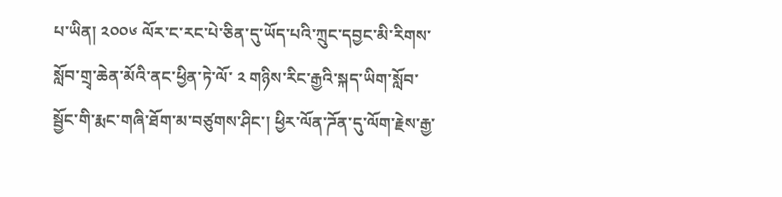པ་ཡིན། ༢༠༠༦ ལོར་ང་རང་པེ་ཅིན་དུ་ཡོད་པའི་ཀྲུང་དབྱང་མི་རིགས་སློབ་གྲྭ་ཆེན་མོའི་ནང་ཕྱིན་ཏེ་ལོ་ ༢ གཉིས་རིང་རྒྱའི་སྐད་ཡིག་སློབ་སྦྱོང་གི་རྨང་གཞི་ཐོག་མ་བཙུགས་ཤིང་། ཕྱིར་ལོན་ཌོན་དུ་ལོག་རྗེས་རྒྱ་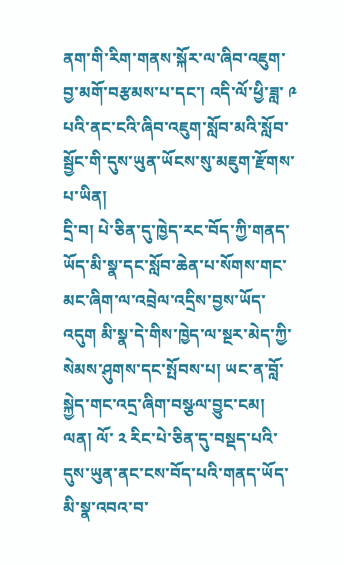ནག་གི་རིག་གནས་སྐོར་ལ་ཞིབ་འཇུག་བྱ་མགོ་བརྩམས་པ་དང་། འདི་ལོ་ཕྱི་ཟླ་ ༩ པའི་ནང་ངའི་ཞིབ་འཇུག་སློབ་མའི་སློབ་སྦྱོང་གི་དུས་ཡུན་ཡོངས་སུ་མཇུག་རྫོགས་པ་ཡིན།
དྲི་བ། པེ་ཅིན་དུ་ཁྱེད་རང་བོད་ཀྱི་གནད་ཡོད་མི་སྣ་དང་སློབ་ཆེན་པ་སོགས་གང་མང་ཞིག་ལ་འབྲེལ་འདྲིས་བྱས་ཡོད་འདུག མི་སྣ་དེ་གིས་ཁྱེད་ལ་སྔར་མེད་ཀྱི་སེམས་ཤུགས་དང་སྤོབས་པ། ཡང་ན་བློ་སྐྱེད་གང་འདྲ་ཞིག་བསྩལ་བྱུང་ངམ།
ལན། ལོ་ ༢ རིང་པེ་ཅིན་དུ་བསྡད་པའི་དུས་ཡུན་ནང་ངས་བོད་པའི་གནད་ཡོད་མི་སྣ་འབའ་བ་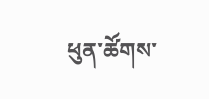ཕུན་ཚོགས་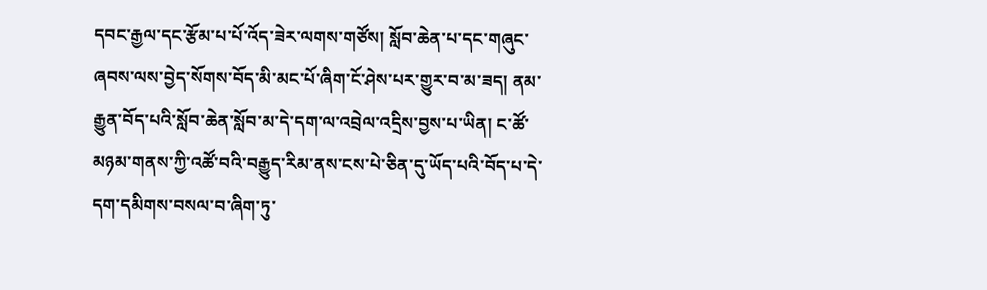དབང་རྒྱལ་དང་རྩོམ་པ་པོ་འོད་ཟེར་ལགས་གཙོས། སློབ་ཆེན་པ་དང་གཞུང་ཞབས་ལས་བྱེད་སོགས་བོད་མི་མང་པོ་ཞིག་ངོ་ཤེས་པར་གྱུར་བ་མ་ཟད། ནམ་རྒྱུན་བོད་པའི་སློབ་ཆེན་སློབ་མ་དེ་དག་ལ་འབྲེལ་འདྲིས་བྱས་པ་ཡིན། ང་ཚོ་མཉམ་གནས་ཀྱི་འཚོ་བའི་བརྒྱུད་རིམ་ནས་ངས་པེ་ཅིན་དུ་ཡོད་པའི་བོད་པ་དེ་དག་དམིགས་བསལ་བ་ཞིག་ཏུ་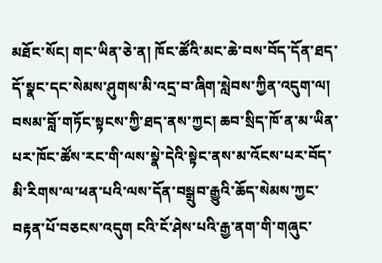མཐོང་སོང། གང་ཡིན་ཅེ་ན། ཁོང་ཚོའི་མང་ཆེ་བས་བོད་དོན་ཐད་དོ་སྣང་དང་སེམས་ཤུགས་མི་འདྲ་བ་ཞིག་སླེབས་ཀྱིན་འདུག་ལ། བསམ་བློ་གཏོང་སྟངས་ཀྱི་ཐད་ནས་ཀྱང། ཆབ་སྲིད་ཁོ་ན་མ་ཡིན་པར་ཁོང་ཚོས་རང་གི་ལས་སྣེ་དེའི་སྟེང་ནས་མ་འོངས་པར་བོད་མི་རིགས་ལ་ཕན་པའི་ལས་དོན་བསྒྲུབ་རྒྱུའི་ཆོད་སེམས་ཀྱང་བརྟན་པོ་བཅངས་འདུག ངའི་ངོ་ཤེས་པའི་རྒྱ་ནག་གི་གཞུང་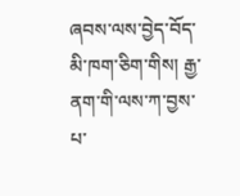ཞབས་ལས་བྱེད་བོད་མི་ཁག་ཅིག་གིས། རྒྱ་ནག་གི་ལས་ཀ་བྱས་པ་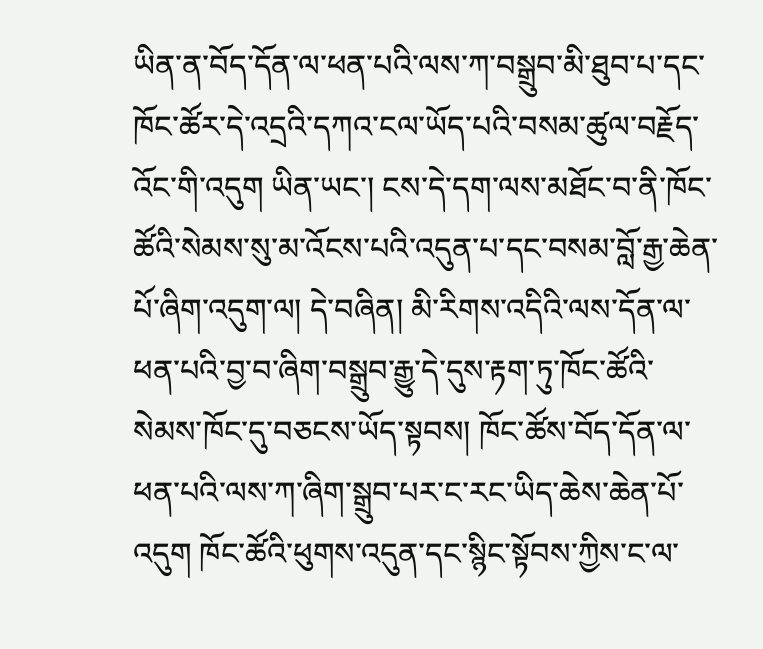ཡིན་ན་བོད་དོན་ལ་ཕན་པའི་ལས་ཀ་བསྒྲུབ་མི་ཐུབ་པ་དང་ཁོང་ཚོར་དེ་འདྲའི་དཀའ་ངལ་ཡོད་པའི་བསམ་ཚུལ་བརྗོད་འོང་གི་འདུག ཡིན་ཡང་། ངས་དེ་དག་ལས་མཐོང་བ་ནི་ཁོང་ཚོའི་སེམས་སུ་མ་འོངས་པའི་འདུན་པ་དང་བསམ་བློ་རྒྱ་ཆེན་པོ་ཞིག་འདུག་ལ། དེ་བཞིན། མི་རིགས་འདིའི་ལས་དོན་ལ་ཕན་པའི་བྱ་བ་ཞིག་བསྒྲུབ་རྒྱུ་དེ་དུས་རྟག་ཏུ་ཁོང་ཚོའི་སེམས་ཁོང་དུ་བཅངས་ཡོད་སྟབས། ཁོང་ཚོས་བོད་དོན་ལ་ཕན་པའི་ལས་ཀ་ཞིག་སྒྲུབ་པར་ང་རང་ཡིད་ཆེས་ཆེན་པོ་འདུག ཁོང་ཚོའི་ཕུགས་འདུན་དང་སྙིང་སྟོབས་ཀྱིས་ང་ལ་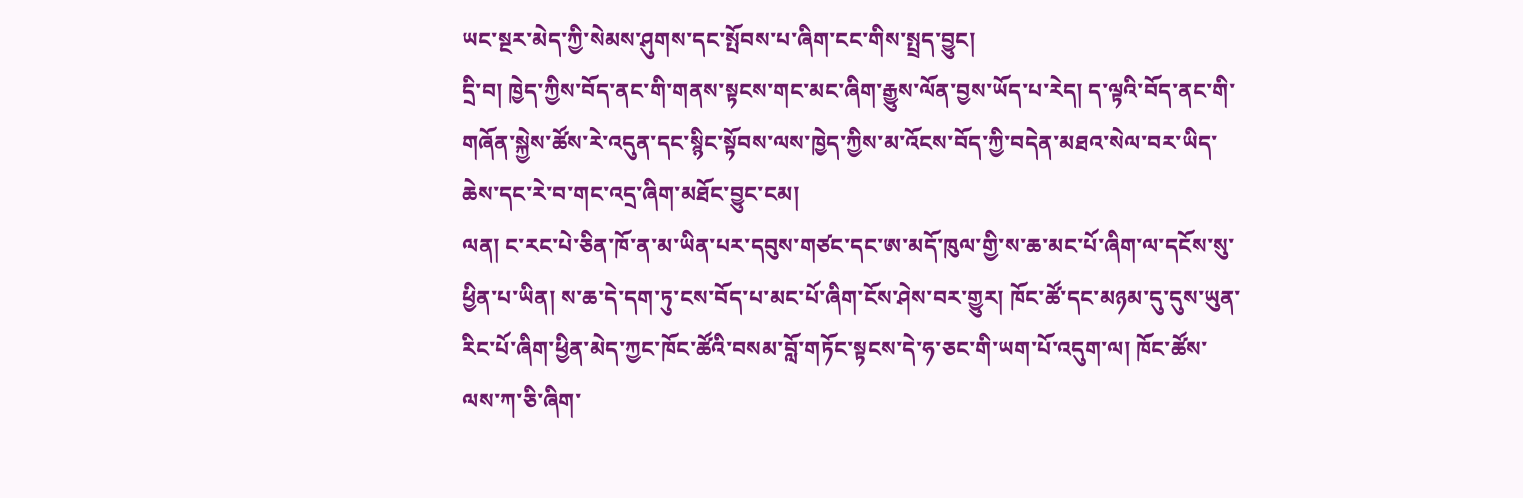ཡང་སྔར་མེད་ཀྱི་སེམས་ཤུགས་དང་སྤོབས་པ་ཞིག་ངང་གིས་སྤྲད་བྱུང།
དྲི་བ། ཁྱེད་ཀྱིས་བོད་ནང་གི་གནས་སྟངས་གང་མང་ཞིག་རྒྱུས་ལོན་བྱས་ཡོད་པ་རེད། ད་ལྟའི་བོད་ནང་གི་གཞོན་སྐྱེས་ཚོས་རེ་འདུན་དང་སྙིང་སྟོབས་ལས་ཁྱེད་ཀྱིས་མ་འོངས་བོད་ཀྱི་བདེན་མཐའ་སེལ་བར་ཡིད་ཆེས་དང་རེ་བ་གང་འདྲ་ཞིག་མཐོང་བྱུང་ངམ།
ལན། ང་རང་པེ་ཅིན་ཁོ་ན་མ་ཡིན་པར་དབུས་གཙང་དང་ཨ་མདོ་ཁུལ་གྱི་ས་ཆ་མང་པོ་ཞིག་ལ་དངོས་སུ་ཕྱིན་པ་ཡིན། ས་ཆ་དེ་དག་ཏུ་ངས་བོད་པ་མང་པོ་ཞིག་ངོས་ཤེས་བར་གྱུར། ཁོང་ཚོ་དང་མཉམ་དུ་དུས་ཡུན་རིང་པོ་ཞིག་ཕྱིན་མེད་ཀྱང་ཁོང་ཚོའི་བསམ་བློ་གཏོང་སྟངས་དེ་ཧ་ཅང་གི་ཡག་པོ་འདུག་ལ། ཁོང་ཚོས་ལས་ཀ་ཅི་ཞིག་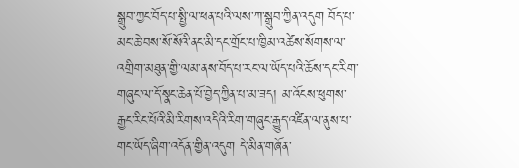སྒྲུབ་ཀྱང་བོད་པ་སྤྱི་ལ་ཕན་པའི་ལས་ཀ་སྒྲུབ་ཀྱིན་འདུག བོད་པ་མང་ཆེ་བས་སོ་སོའི་ནང་མི་དང་གྲོང་པ་ཁྱིམ་འཚེས་སོགས་ལ་འགྲིག་མཐུན་གྱི་ལམ་ནས་བོད་པ་རང་ལ་ཡོད་པའི་ཆོས་དང་རིག་གཞུང་ལ་དོ་སྣང་ཆེན་པོ་བྱེད་ཀྱིན་པ་མ་ཟད། མ་འོངས་ཕུགས་རྒྱང་རིང་པོའི་མི་རིགས་འདིའི་རིག་གཞུང་རྒྱུད་འཛིན་ལ་ནུས་པ་གང་ཡོད་ཞིག་འདོན་གྱིན་འདུག དེ་མིན་གཞོན་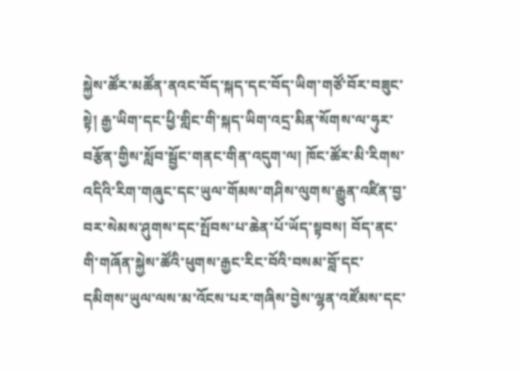སྐྱེས་ཚོར་མཚོན་ནའང་བོད་སྐད་དང་བོད་ཡིག་གཙོ་བོར་བཟུང་སྟེ། རྒྱ་ཡིག་དང་ཕྱི་གླིང་གི་སྐད་ཡིག་འདྲ་མིན་སོགས་ལ་ཧུར་བརྩོན་གྱིས་སློབ་སྦྱོང་གནང་གིན་འདུག་ལ། ཁོང་ཚོར་མི་རིགས་འདིའི་རིག་གཞུང་དང་ཡུལ་གོམས་གཤིས་ལུགས་རྒྱུན་འཛིན་བྱ་བར་སེམས་ཤུགས་དང་སྤོབས་པ་ཆེན་པོ་ཡོད་སྟབས། བོད་ནང་གི་གཞོན་སྐྱེས་ཚོའི་ཕུགས་རྒྱང་རིང་བོའི་བསམ་བློ་དང་དམིགས་ཡུལ་ལས་མ་འོངས་པར་གཞིས་བྱེས་ལྷན་འཛོམས་དང་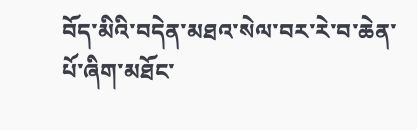བོད་མིའི་བདེན་མཐའ་སེལ་བར་རེ་བ་ཆེན་པོ་ཞིག་མཐོང་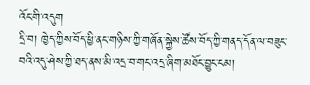འོང་གི་འདུག
དྲི་བ། ཁྱེད་ཀྱིས་བོད་ཕྱི་ནང་གཉིས་ཀྱི་གཞོན་སྐྱེས་ཚོས་བོད་ཀྱི་གནད་དོན་ལ་བཟུང་བའི་འདུ་ཤེས་ཀྱི་ཐད་ནས་མི་འདྲ་བ་གང་འདྲ་ཞིག་མཐོང་བྱུང་ངམ།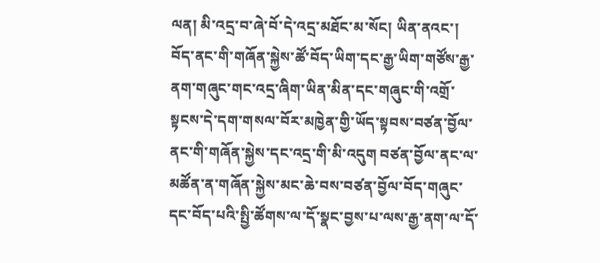ལན། མི་འདྲ་བ་ཞེ་བོ་དེ་འདྲ་མཐོང་མ་སོང། ཡིན་ནའང་། བོད་ནང་གི་གཞོན་སྐྱེས་ཚོ་བོད་ཡིག་དང་རྒྱ་ཡིག་གཙོས་རྒྱ་ནག་གཞུང་གང་འདྲ་ཞིག་ཡིན་མིན་དང་གཞུང་གི་འགྲོ་སྟངས་དེ་དག་གསལ་བོར་མཁྱེན་གྱི་ཡོད་སྟབས་བཙན་བྱོལ་ནང་གི་གཞོན་སྐྱེས་དང་འདྲ་གི་མི་འདུག བཙན་བྱོལ་ནང་ལ་མཚོན་ན་གཞོན་སྐྱེས་མང་ཆེ་བས་བཙན་བྱོལ་བོད་གཞུང་དང་བོད་པའི་སྤྱི་ཚོགས་ལ་དོ་སྣང་བྱས་པ་ལས་རྒྱ་ནག་ལ་དོ་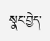སྣང་བྱེད་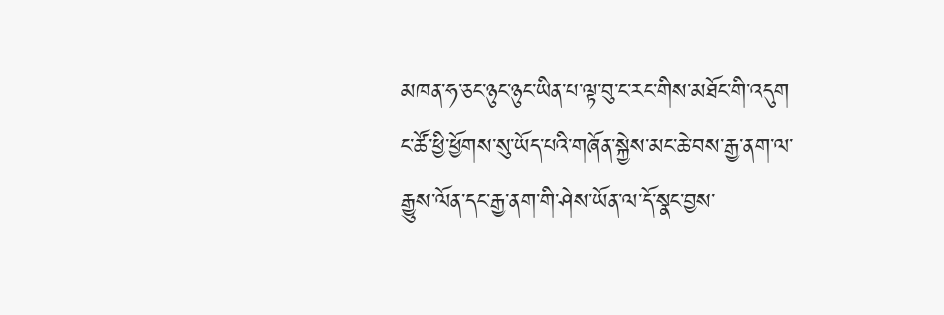མཁན་ཧ་ཅང་ཉུང་ཉུང་ཡིན་པ་ལྟ་བུ་ང་རང་གིས་མཐོང་གི་འདུག ང་ཚོ་ཕྱི་ཕྱོགས་སུ་ཡོད་པའི་གཞོན་སྐྱེས་མང་ཆེ་བས་རྒྱ་ནག་ལ་རྒྱུས་ལོན་དང་རྒྱ་ནག་གི་ཤེས་ཡོན་ལ་དོ་སྣང་བྱས་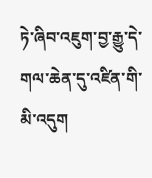ཏེ་ཞིབ་འཇུག་བྱ་རྒྱུ་དེ་གལ་ཆེན་དུ་འཛིན་གི་མི་འདུག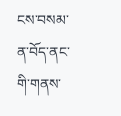ངས་བསམ་ན་བོད་ནང་གི་གནས་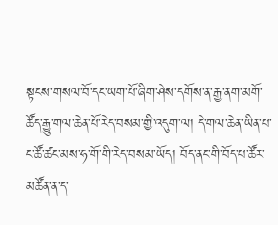སྟངས་གསལ་བོ་དང་ཡག་པོ་ཞིག་ཤེས་དགོས་ན་རྒྱ་ནག་མགོ་ཚོད་རྒྱུ་གལ་ཆེན་པོ་རེད་བསམ་གྱི་འདུག་ལ། དེ་གལ་ཆེན་ཡིན་པ་ང་ཚོ་ཚང་མས་ཧ་གོ་གི་རེད་བསམ་ཡོད། བོད་ནང་གི་བོད་པ་ཚོར་མཚོན་ན་ད་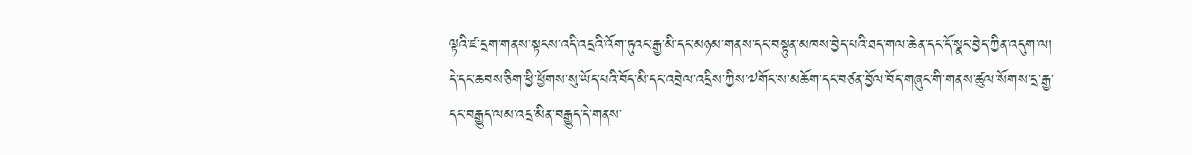ལྟའི་ཛ་དྲག་གནས་སྟངས་འདི་འདྲའི་འོག་ཏུའང་རྒྱ་མི་དང་མཉམ་གནས་དང་བསྟུན་མཁས་བྱེད་པའི་ཐད་གལ་ཆེན་དང་དོ་སྣང་བྱེད་ཀྱིན་འདུག་ལ། དེ་དང་ཆབས་ཅིག་ཕྱི་ཕྱོགས་སུ་ཡོད་པའི་བོད་མི་དང་འབྲེལ་འདྲིས་ཀྱིས་༧གོང་ས་མཆོག་དང་བཙན་བྱོལ་བོད་གཞུང་གི་གནས་ཚུལ་སོགས་དྲ་རྒྱ་དང་བརྒྱུད་ལམ་འདྲ་མིན་བརྒྱུད་དེ་གནས་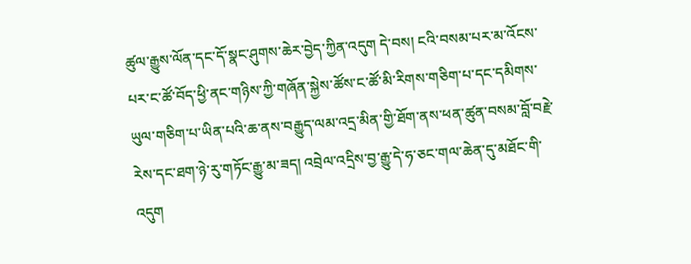ཚུལ་རྒྱུས་ལོན་དང་དོ་སྣང་ཤུགས་ཆེར་བྱེད་ཀྱིན་འདུག དེ་བས། ངའི་བསམ་པར་མ་འོངས་པར་ང་ཚོ་བོད་ཕྱི་ནང་གཉིས་ཀྱི་གཞོན་སྐྱེས་ཚོས་ང་ཚོ་མི་རིགས་གཅིག་པ་དང་དམིགས་ཡུལ་གཅིག་པ་ཡིན་པའི་ཆ་ནས་བརྒྱུད་ལམ་འདྲ་མིན་གྱི་ཐོག་ནས་ཕན་ཚུན་བསམ་བློ་བརྗེ་རེས་དང་ཐག་ཉེ་རུ་གཏོང་རྒྱུ་མ་ཟད། འབྲེལ་འདྲིས་བྱ་རྒྱུ་དེ་ཧ་ཅང་གལ་ཆེན་དུ་མཐོང་གི་འདུག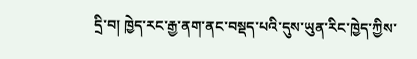དྲི་བ། ཁྱེད་རང་རྒྱ་ནག་ནང་བསྡད་པའི་དུས་ཡུན་རིང་ཁྱེད་ཀྱིས་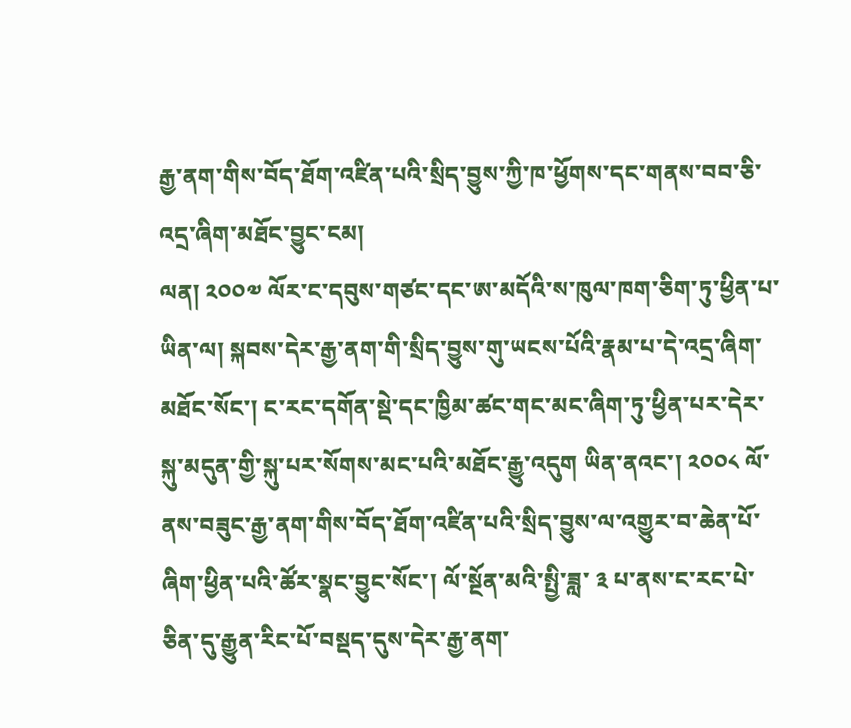རྒྱ་ནག་གིས་བོད་ཐོག་འཛིན་པའི་སྲིད་བྱུས་ཀྱི་ཁ་ཕྱོགས་དང་གནས་བབ་ཅི་འདྲ་ཞིག་མཐོང་བྱུང་ངམ།
ལན། ༢༠༠༧ ལོར་ང་དབུས་གཙང་དང་ཨ་མདོའི་ས་ཁུལ་ཁག་ཅིག་ཏུ་ཕྱིན་པ་ཡིན་ལ། སྐབས་དེར་རྒྱ་ནག་གི་སྲིད་བྱུས་གུ་ཡངས་པོའི་རྣམ་པ་དེ་འདྲ་ཞིག་མཐོང་སོང་། ང་རང་དགོན་སྡེ་དང་ཁྱིམ་ཚང་གང་མང་ཞིག་ཏུ་ཕྱིན་པར་དེར་སྐུ་མདུན་གྱི་སྐུ་པར་སོགས་མང་པའི་མཐོང་རྒྱུ་འདུག ཡིན་ནའང་། ༢༠༠༨ ལོ་ནས་བཟུང་རྒྱ་ནག་གིས་བོད་ཐོག་འཛིན་པའི་སྲིད་བྱུས་ལ་འགྱུར་བ་ཆེན་པོ་ཞིག་ཕྱིན་པའི་ཚོར་སྣང་བྱུང་སོང་། ལོ་སྔོན་མའི་སྤྱི་ཟླ་ ༣ པ་ནས་ང་རང་པེ་ཅིན་དུ་རྒྱུན་རིང་པོ་བསྡད་དུས་དེར་རྒྱ་ནག་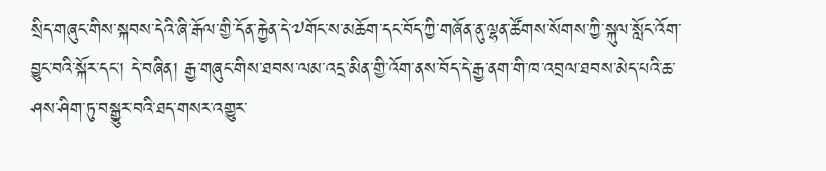སྲིད་གཞུང་གིས་སྐབས་དེའི་ཞི་རྒོལ་གྱི་དོན་རྐྱེན་དེ་༧གོང་ས་མཆོག་དང་བོད་ཀྱི་གཞོན་ནུ་ལྷན་ཚོགས་སོགས་ཀྱི་སྐུལ་སློང་འོག་བྱུང་བའི་སྐོར་དང་། དེ་བཞིན། རྒྱ་གཞུང་གིས་ཐབས་ལམ་འདྲ་མིན་གྱི་འོག་ནས་བོད་དེ་རྒྱ་ནག་གི་ཁ་འབྲལ་ཐབས་མེད་པའི་ཆ་ཤས་ཤིག་ཏུ་བསྒྱུར་བའི་ཐད་གསར་འགྱུར་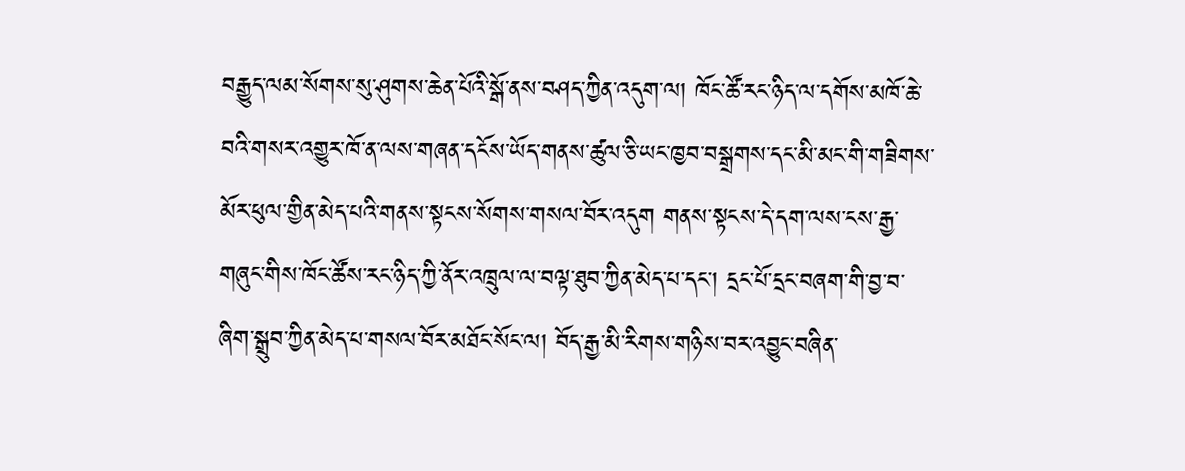བརྒྱུད་ལམ་སོགས་སུ་ཤུགས་ཆེན་པོའི་སྒོ་ནས་བཤད་ཀྱིན་འདུག་ལ། ཁོང་ཚོ་རང་ཉིད་ལ་དགོས་མཁོ་ཆེ་བའི་གསར་འགྱུར་ཁོ་ན་ལས་གཞན་དངོས་ཡོད་གནས་ཚུལ་ཅི་ཡང་ཁྱབ་བསྒྲགས་དང་མི་མང་གི་གཟིགས་མོར་ཕུལ་གྱིན་མེད་པའི་གནས་སྟངས་སོགས་གསལ་བོར་འདུག གནས་སྟངས་དེ་དག་ལས་ངས་རྒྱ་གཞུང་གིས་ཁོང་ཚོས་རང་ཉིད་ཀྱི་ནོར་འཁྲུལ་ལ་བལྟ་ཐུབ་ཀྱིན་མེད་པ་དང་། དྲང་པོ་དྲང་བཞག་གི་བྱ་བ་ཞིག་སྒྲུབ་ཀྱིན་མེད་པ་གསལ་བོར་མཐོང་སོང་ལ། བོད་རྒྱ་མི་རིགས་གཉིས་བར་འབྱུང་བཞིན་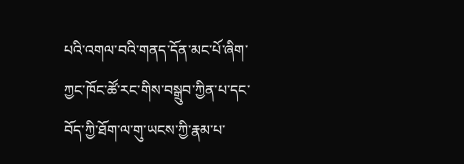པའི་འགལ་བའི་གནད་དོན་མང་པོ་ཞིག་ཀྱང་ཁོང་ཚོ་རང་གིས་བསྒྲུབ་ཀྱིན་པ་དང་བོད་ཀྱི་ཐོག་ལ་གུ་ཡངས་ཀྱི་རྣམ་པ་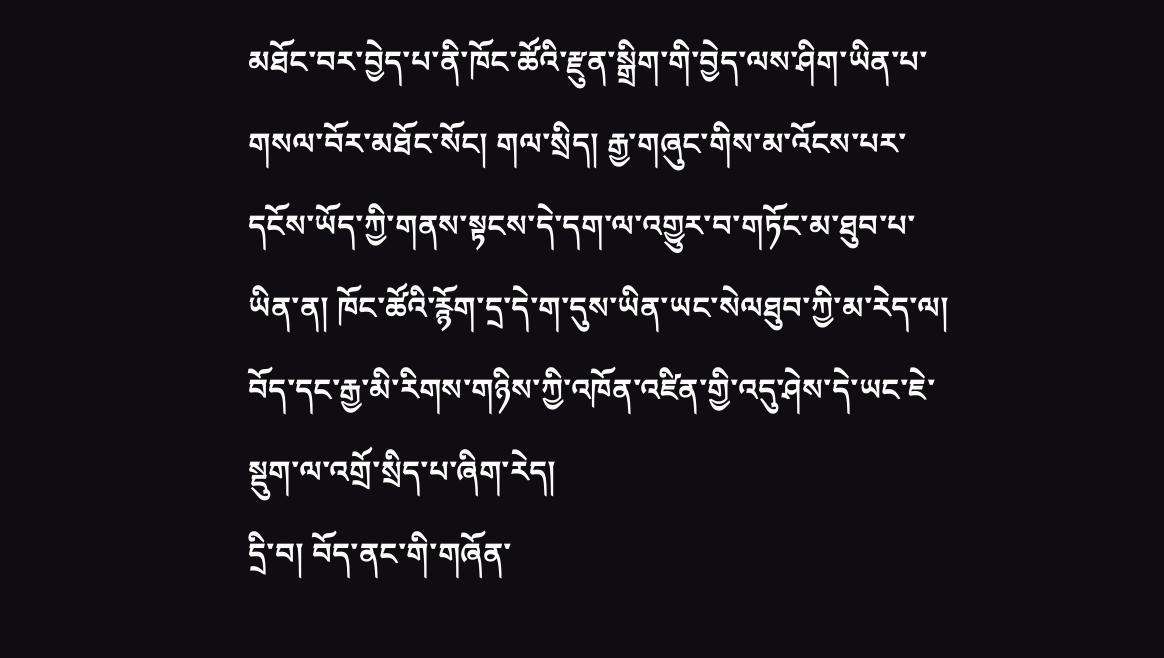མཐོང་བར་བྱེད་པ་ནི་ཁོང་ཚོའི་རྫུན་སྒྲིག་གི་བྱེད་ལས་ཤིག་ཡིན་པ་གསལ་བོར་མཐོང་སོང། གལ་སྲིད། རྒྱ་གཞུང་གིས་མ་འོངས་པར་དངོས་ཡོད་ཀྱི་གནས་སྟངས་དེ་དག་ལ་འགྱུར་བ་གཏོང་མ་ཐུབ་པ་ཡིན་ན། ཁོང་ཚོའི་རྙོག་དྲ་དེ་ག་དུས་ཡིན་ཡང་སེལཐུབ་ཀྱི་མ་རེད་ལ། བོད་དང་རྒྱ་མི་རིགས་གཉིས་ཀྱི་འཁོན་འཛིན་གྱི་འདུ་ཤེས་དེ་ཡང་ཇེ་སྡུག་ལ་འགྲོ་སྲིད་པ་ཞིག་རེད།
དྲི་བ། བོད་ནང་གི་གཞོན་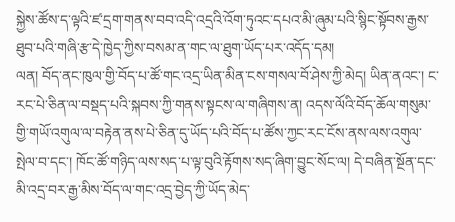སྐྱེས་ཚོས་ད་ལྟའི་ཛ་དྲག་གནས་བབ་འདི་འདྲའི་འོག་ཏུའང་དཔའ་མི་ཞུམ་པའི་སྙིང་སྟོབས་རྒྱས་ཐུབ་པའི་གཞི་རྩ་དེ་ཁྱེད་ཀྱིས་བསམ་ན་གང་ལ་ཐུག་ཡོད་པར་འདོད་དམ།
ལན། བོད་ནང་ཁུལ་གྱི་བོད་པ་ཚོ་གང་འདྲ་ཡིན་མིན་ངས་གསལ་བོ་ཤེས་ཀྱི་མེད། ཡིན་ནའང་། ང་རང་པེ་ཅིན་ལ་བསྡད་པའི་སྐབས་ཀྱི་གནས་སྟངས་ལ་གཞིགས་ན། འདས་ལོའི་བོད་ཆོལ་གསུམ་གྱི་གཡོ་འགུལ་ལ་བརྟེན་ནས་པེ་ཅིན་དུ་ཡོད་པའི་བོད་པ་ཚོས་ཀྱང་རང་ངོས་ནས་ལས་འགུལ་སྤེལ་བ་དང་། ཁོང་ཚོ་གཉིད་ལས་སད་པ་ལྟ་བུའི་རྟོགས་སད་ཞིག་བྱུང་སོང་ལ། དེ་བཞིན་སྔོན་དང་མི་འདྲ་བར་རྒྱ་མིས་བོད་ལ་གང་འདྲ་བྱེད་ཀྱི་ཡོད་མེད་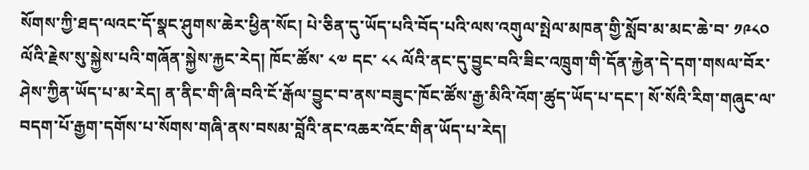སོགས་ཀྱི་ཐད་ལའང་དོ་སྣང་ཤུགས་ཆེར་ཕྱིན་སོང། པེ་ཅིན་དུ་ཡོད་པའི་བོད་པའི་ལས་འགུལ་སྤེལ་མཁན་གྱི་སློབ་མ་མང་ཆེ་བ་ ༡༩༨༠ ལོའི་རྗེས་སུ་སྐྱེས་པའི་གཞོན་སྐྱེས་རྐྱང་རེད། ཁོང་ཚོས་ ༨༧ དང་ ༨༨ ལོའི་ནང་དུ་བྱུང་བའི་ཟིང་འཁྲུག་གི་དོན་རྐྱེན་དེ་དག་གསལ་བོར་ཤེས་ཀྱིན་ཡོད་པ་མ་རེད། ན་ནིང་གི་ཞི་བའི་ངོ་རྒོལ་བྱུང་བ་ནས་བཟུང་ཁོང་ཚོས་རྒྱ་མིའི་འོག་ཚུད་ཡོད་པ་དང་། སོ་སོའི་རིག་གཞུང་ལ་བདག་པོ་རྒྱག་དགོས་པ་སོགས་གཞི་ནས་བསམ་བློའི་ནང་འཆར་འོང་གིན་ཡོད་པ་རེད།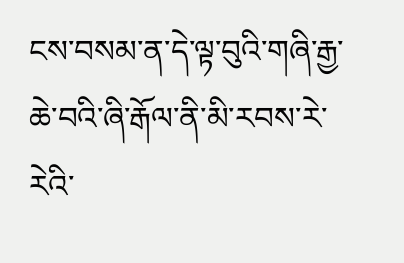ངས་བསམ་ན་དེ་ལྟ་བུའི་གཞི་རྒྱ་ཆེ་བའི་ཞི་རྒོལ་ནི་མི་རབས་རེ་རེའི་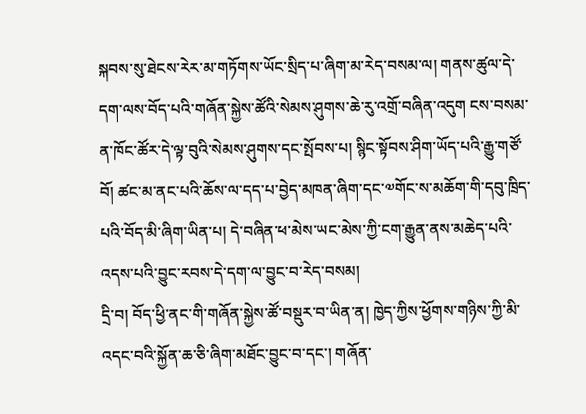སྐབས་སུ་ཐེངས་རེར་མ་གཏོགས་ཡོང་སྲིད་པ་ཞིག་མ་རེད་བསམ་ལ། གནས་ཚུལ་དེ་དག་ལས་བོད་པའི་གཞོན་སྐྱེས་ཚོའི་སེམས་ཤུགས་ཆེ་རུ་འགྲོ་བཞིན་འདུག ངས་བསམ་ན་ཁོང་ཚོར་དེ་ལྟ་བུའི་སེམས་ཤུགས་དང་སྤོབས་པ། སྙིང་སྟོབས་ཤིག་ཡོད་པའི་རྒྱུ་གཙོ་བོ། ཚང་མ་ནང་པའི་ཆོས་ལ་དད་པ་བྱེད་མཁན་ཞིག་དང་༧གོང་ས་མཆོག་གི་དབུ་ཁྲིད་པའི་བོད་མི་ཞིག་ཡིན་པ། དེ་བཞིན་ཕ་མེས་ཡང་མེས་ཀྱི་ངག་རྒྱུན་ནས་མཆེད་པའི་འདས་པའི་བྱུང་རབས་དེ་དག་ལ་བྱུང་བ་རེད་བསམ།
དྲི་བ། བོད་ཕྱི་ནང་གི་གཞོན་སྐྱེས་ཚོ་བསྡུར་བ་ཡིན་ན། ཁྱེད་ཀྱིས་ཕྱོགས་གཉིས་ཀྱི་མི་འདང་བའི་སྐྱོན་ཆ་ཅི་ཞིག་མཐོང་བྱུང་བ་དང་། གཞོན་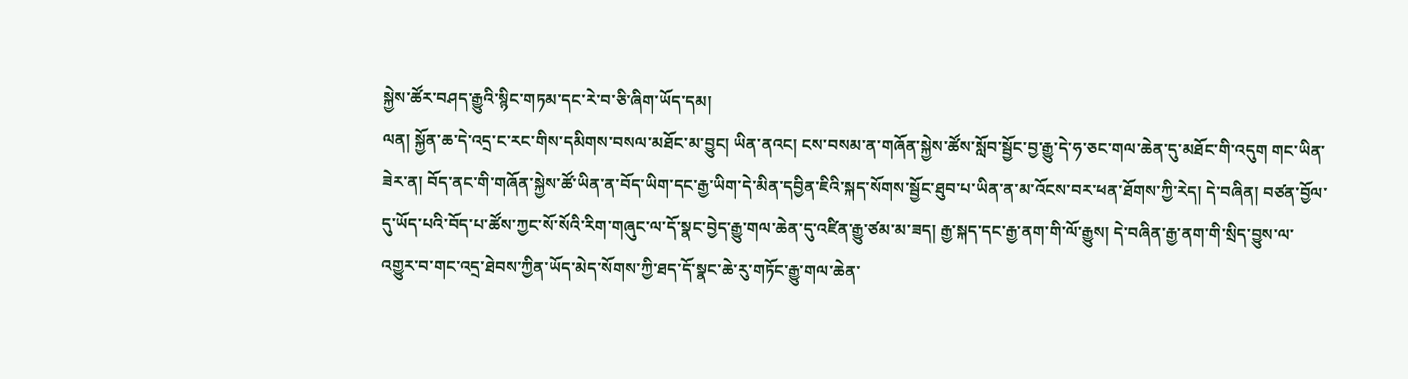སྐྱེས་ཚོར་བཤད་རྒྱུའི་སྙིང་གཏམ་དང་རེ་བ་ཅི་ཞིག་ཡོད་དམ།
ལན། སྐྱོན་ཆ་དེ་འདྲ་ང་རང་གིས་དམིགས་བསལ་མཐོང་མ་བྱུང། ཡིན་ནའང། ངས་བསམ་ན་གཞོན་སྐྱེས་ཚོས་སློབ་སྦྱོང་བྱ་རྒྱུ་དེ་ཧ་ཅང་གལ་ཆེན་དུ་མཐོང་གི་འདུག གང་ཡིན་ཟེར་ན། བོད་ནང་གི་གཞོན་སྐྱེས་ཚོ་ཡིན་ན་བོད་ཡིག་དང་རྒྱ་ཡིག་དེ་མིན་དབྱིན་ཇིའི་སྐད་སོགས་སྦྱོང་ཐུབ་པ་ཡིན་ན་མ་འོངས་བར་ཕན་ཐོགས་ཀྱི་རེད། དེ་བཞིན། བཙན་བྱོལ་དུ་ཡོད་པའི་བོད་པ་ཚོས་ཀྱང་སོ་སོའི་རིག་གཞུང་ལ་དོ་སྣང་བྱེད་རྒྱུ་གལ་ཆེན་དུ་འཛིན་རྒྱུ་ཙམ་མ་ཟད། རྒྱ་སྐད་དང་རྒྱ་ནག་གི་ལོ་རྒྱུས། དེ་བཞིན་རྒྱ་ནག་གི་སྲིད་བྱུས་ལ་འགྱུར་བ་གང་འདྲ་ཐེབས་ཀྱིན་ཡོད་མེད་སོགས་ཀྱི་ཐད་དོ་སྣང་ཆེ་རུ་གཏོང་རྒྱུ་གལ་ཆེན་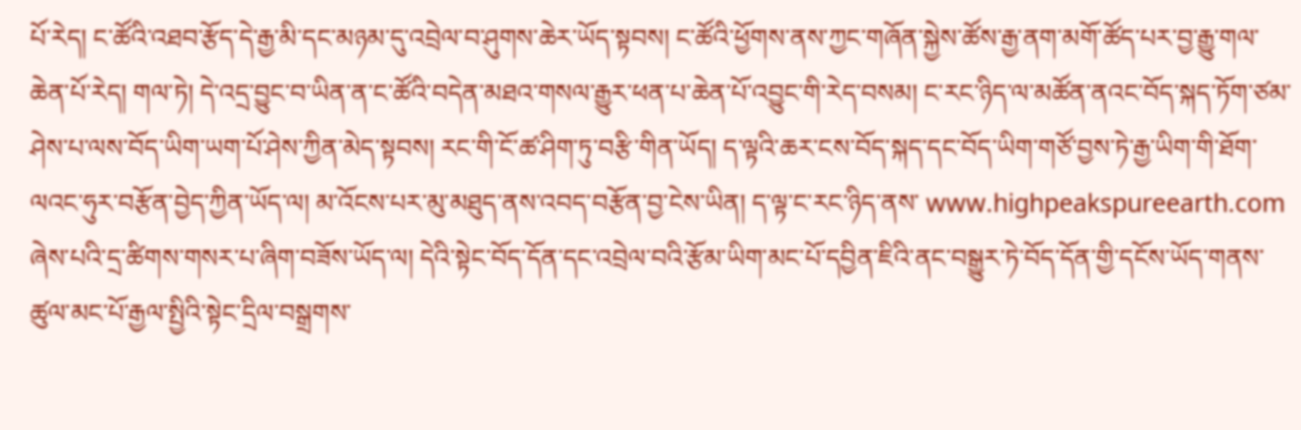པོ་རེད། ང་ཚོའི་འཐབ་རྩོད་དེ་རྒྱ་མི་དང་མཉམ་དུ་འབྲེལ་བ་ཤུགས་ཆེར་ཡོད་སྟབས། ང་ཚོའི་ཕྱོགས་ནས་ཀྱང་གཞོན་སྐྱེས་ཚོས་རྒྱ་ནག་མགོ་ཚོད་པར་བྱ་རྒྱུ་གལ་ཆེན་པོ་རེད། གལ་ཏེ། དེ་འདྲ་བྱུང་བ་ཡིན་ན་ང་ཚོའི་བདེན་མཐའ་གསལ་རྒྱུར་ཕན་པ་ཆེན་པོ་འབྱུང་གི་རེད་བསམ། ང་རང་ཉིད་ལ་མཚོན་ནའང་བོད་སྐད་ཏོག་ཙམ་ཤེས་པ་ལས་བོད་ཡིག་ཡག་པོ་ཤེས་ཀྱིན་མེད་སྟབས། རང་གི་ངོ་ཚ་ཤིག་ཏུ་བརྩི་གིན་ཡོད། ད་ལྟའི་ཆར་ངས་བོད་སྐད་དང་བོད་ཡིག་གཙོ་བྱས་ཏེ་རྒྱ་ཡིག་གི་ཐོག་ལའང་ཧུར་བརྩོན་བྱེད་ཀྱིན་ཡོད་ལ། མ་འོངས་པར་མུ་མཐུད་ནས་འབད་བརྩོན་བྱ་ངེས་ཡིན། ད་ལྟ་ང་རང་ཉིད་ནས་ www.highpeakspureearth.com ཞེས་པའི་དྲ་ཚིགས་གསར་པ་ཞིག་བཟོས་ཡོད་ལ། དེའི་སྟེང་བོད་དོན་དང་འབྲེལ་བའི་རྩོམ་ཡིག་མང་པོ་དབྱིན་ཇིའི་ནང་བསྒྱུར་ཏེ་བོད་དོན་གྱི་དངོས་ཡོད་གནས་ཚུལ་མང་པོ་རྒྱལ་སྤྱིའི་སྟེང་དྲིལ་བསྒྲགས་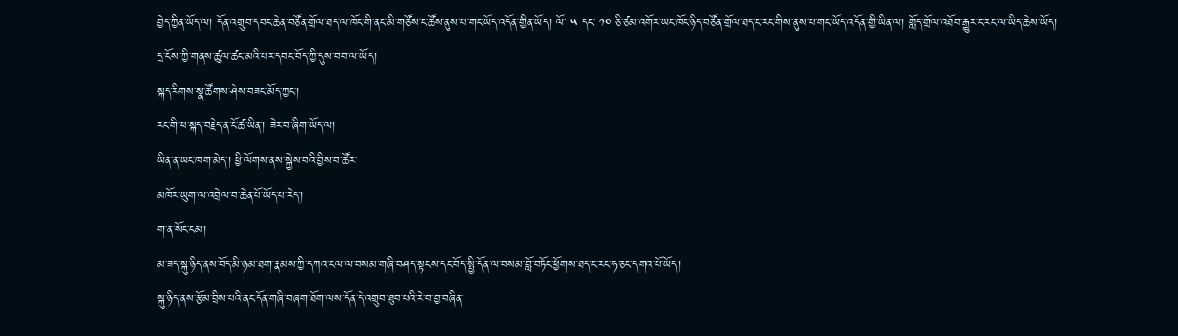བྱེད་ཀྱིན་ཡོད་ལ། དོན་འགྲུབ་དབང་ཆེན་བཙོན་གྲོལ་ཐད་ལ་ཁོང་གི་ནང་མི་གཙོས་ང་ཚོས་ནུས་པ་གང་ཡོད་འདོན་གྱིན་ཡོད། ལོ་ ༥ དང་ ༡༠ ཅི་ཙམ་འགོར་ཡང་ཁོང་ཉིད་བཙོན་གྲོལ་ཐད་ང་རང་གིས་ནུས་པ་གང་ཡོད་འདོན་གྱི་ཡིན་ལ། གློད་གྲོལ་འཐོབ་རྒྱུར་ང་རང་ལ་ཡིད་ཆེས་ཡོད།
དྲ་ངོས་ཀྱི་གནས་ཚུལ་ཚང་མའི་པར་དབང་བོད་ཀྱི་དུས་བབ་ལ་ཡོད།
སྐད་རིགས་སྣ་ཚོགས་ཤེས་བཟང་མོད་ཀྱང་།
རང་གི་ཕ་སྐད་བརྗེད་ན་ངོ་ཚ་ཡིན་། ཟེར་བ་ཞིག་ཡོད་ལ།
ཡིན་ན་ཡང་ཁག་མེད་། ཕྱི་ལོགས་ནས་སྐྱེས་བའི་བྱིས་བ་ཚོར་
མཁོར་ཡུག་ལ་འབྲེལ་བ་ཆེན་པོ་ཡོད་པ་རེད་།
ག་ན་སོང་ངམ།
མ་ཟད་སྐུ་ཉིད་ནས་བོད་མི་ཉམ་ཐག་རྣམས་ཀྱི་དཀའ་ངལ་ལ་བསམ་གཞི་བཤད་སྟངས་དང་བོད་སྤྱི་དོན་ལ་བསམ་བློ་བཏོང་ཕྱོགས་ཐད་ང་རང་ཧ་ཅང་དགའ་པོ་ཡོད།
སྐུ་ཉིད་ནས་རྩོམ་བྲིས་པའི་ནང་དོན་གཞི་བཞག་ཐོག་ལས་དོན་དེ་འགྲུབ་ཐུབ་པའི་རེ་བ་བྱ་བཞིན་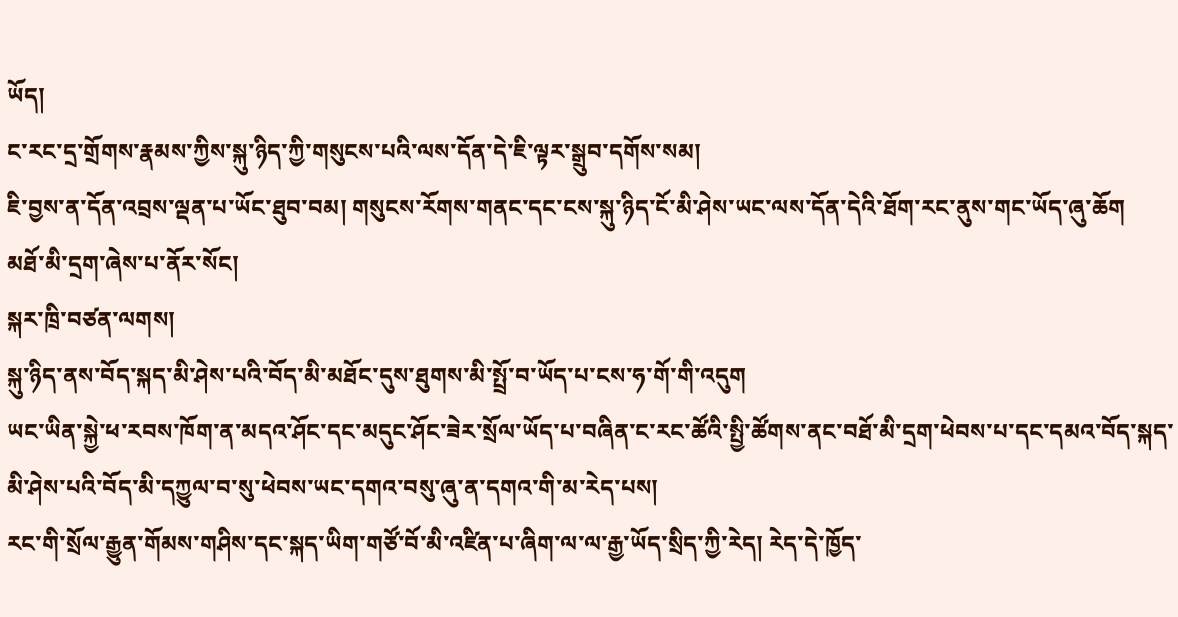ཡོད།
ང་རང་དྲ་གྲོགས་རྣམས་ཀྱིས་སྐུ་ཉིད་ཀྱི་གསུངས་པའི་ལས་དོན་དེ་ཇི་ལྟར་སྒྲུབ་དགོས་སམ།
ཇི་བྱས་ན་དོན་འབྲས་ལྡན་པ་ཡོང་ཐུབ་བམ། གསུངས་རོགས་གནང་དང་ངས་སྐུ་ཉིད་ངོ་མི་ཤེས་ཡང་ལས་དོན་དེའི་ཐོག་རང་ནུས་གང་ཡོད་ཞུ་ཆོག
མཐོ་མི་དྲག་ཞེས་པ་ནོར་སོང།
སྐར་ཁྲི་བཙན་ལགས།
སྐུ་ཉིད་ནས་བོད་སྐད་མི་ཤེས་པའི་བོད་མི་མཐོང་དུས་ཐུགས་མི་སྤྲོ་བ་ཡོད་པ་ངས་ཧ་གོ་གི་འདུག
ཡང་ཡིན་སྐྱེ་ཕ་རབས་ཁོག་ན་མདའ་ཤོང་དང་མདུང་ཤོང་ཟེར་སྲོལ་ཡོད་པ་བཞིན་ང་རང་ཚོའི་སྤྱི་ཚོགས་ནང་བཐོ་མི་དྲག་ཕེབས་པ་དང་དམའ་བོད་སྐད་མི་ཤེས་པའི་བོད་མི་དཀྱུལ་བ་སུ་ཕེབས་ཡང་དགའ་བསུ་ཞུ་ན་དགའ་གི་མ་རེད་པས།
རང་གི་སྲོལ་རྒྱུན་གོམས་གཤིས་དང་སྐད་ཡིག་གཙོ་བོ་མི་འཛིན་པ་ཞིག་ལ་ལ་རྒྱ་ཡོད་སྲིད་ཀྱི་རེད། རེད་དེ་ཁྱོད་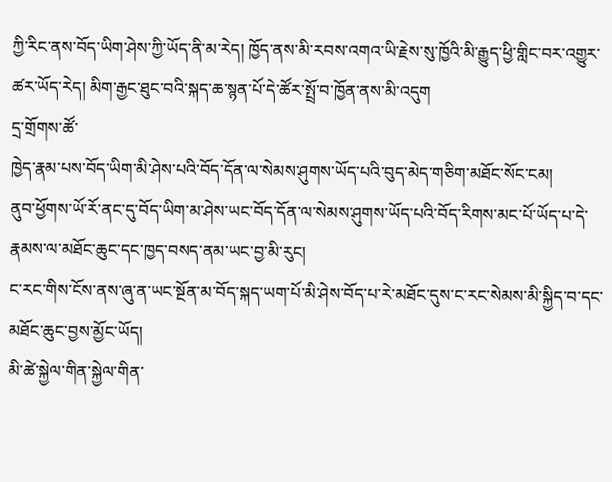ཀྱི་རིང་ནས་བོད་ཡིག་ཤེས་ཀྱི་ཡོད་ནི་མ་རེད། ཁྱོད་ནས་མི་རབས་འགའ་ཡི་རྗེས་སུ་ཁྱོའི་མི་རྒྱུད་ཕྱི་གླིང་བར་འགྱུར་ཚར་ཡོད་རེད། མིག་རྒྱང་ཐུང་བའི་སྐད་ཆ་སྙན་པོ་དེ་ཚོར་སྤྲོ་བ་ཁྱོན་ནས་མི་འདུག
དྲ་གྲོགས་ཚོ་
ཁྱེད་རྣམ་པས་བོད་ཡིག་མི་ཤེས་པའི་བོད་དོན་ལ་སེམས་ཤུགས་ཡོད་པའི་བུད་མེད་གཅིག་མཐོང་སོང་ངམ།
ནུབ་ཕྱོགས་ཡོ་རོ་ནང་དུ་བོད་ཡིག་མ་ཤེས་ཡང་བོད་དོན་ལ་སེམས་ཤུགས་ཡོད་པའི་བོད་རིགས་མང་པོ་ཡོད་པ་དེ་རྣམས་ལ་མཐོང་ཆུང་དང་ཁྱད་བསད་ནམ་ཡང་བྱ་མི་རུང།
ང་རང་གིས་ངོས་ནས་ཞུ་ན་ཡང་སྔོན་མ་བོད་སྐད་ཡག་པོ་མི་ཤེས་བོད་པ་རེ་མཐོང་དུས་ང་རང་སེམས་མི་སྐྱིད་བ་དང་མཐོང་ཆུང་བྱས་མྱོང་ཡོད།
མི་ཚེ་སྐྱེལ་གིན་སྐྱེལ་གིན་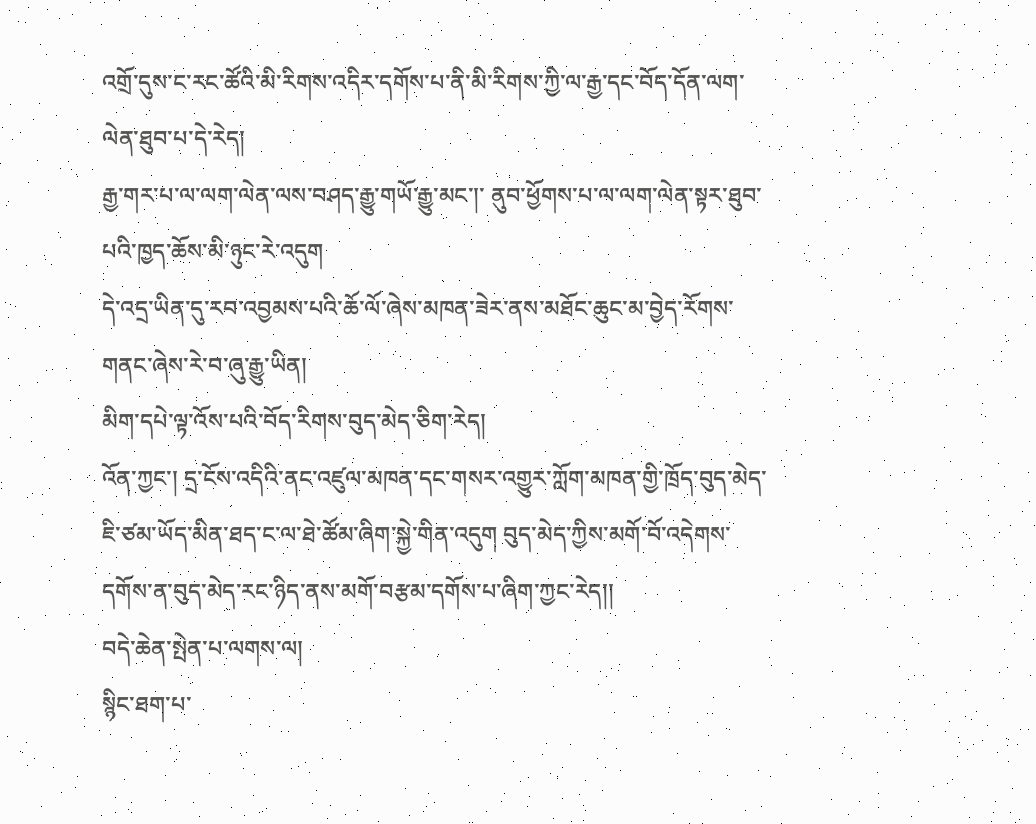འགྲོ་དུས་ང་རང་ཚོའི་མི་རིགས་འདིར་དགོས་པ་ནི་མི་རིགས་ཀྱི་ལ་རྒྱ་དང་བོད་དོན་ལག་ལེན་ཐུབ་པ་དེ་རེད།
རྒྱ་གར་པ་ལ་ལག་ལེན་ལས་བཤད་རྒྱུ་གཡོ་རྒྱུ་མང་།་ ནུབ་ཕྱོགས་པ་ལ་ལག་ལེན་སྟར་ཐུབ་པའི་ཁྱད་ཆོས་མི་ཉུང་རེ་འདུག
དེ་འདྲ་ཡིན་དུ་རབ་འབྱམས་པའི་ཆོ་ལོ་ཞེས་མཁན་ཟེར་ནས་མཐོང་ཆུང་མ་བྱེད་རོགས་གནང་ཞེས་རེ་བ་ཞུ་རྒྱུ་ཡིན།
མིག་དཔེ་ལྟ་འོས་པའི་བོད་རིགས་བུད་མེད་ཅིག་རེད།
འོན་ཀྱང་། དྲ་ངོས་འདིའི་ནང་འཛུལ་མཁན་དང་གསར་འགྱུར་ཀློག་མཁན་གྱི་ཁྲོད་བུད་མེད་ཇི་ཙམ་ཡོད་མིན་ཐད་ང་ལ་ཐེ་ཚོམ་ཞིག་སྐྱེ་གིན་འདུག བུད་མེད་ཀྱིས་མགོ་བོ་འདེགས་དགོས་ན་བུད་མེད་རང་ཉིད་ནས་མགོ་བརྩམ་དགོས་པ་ཞིག་ཀྱང་རེད།།
བདེ་ཆེན་སྤེན་པ་ལགས་ལ།
སྙིང་ཐག་པ་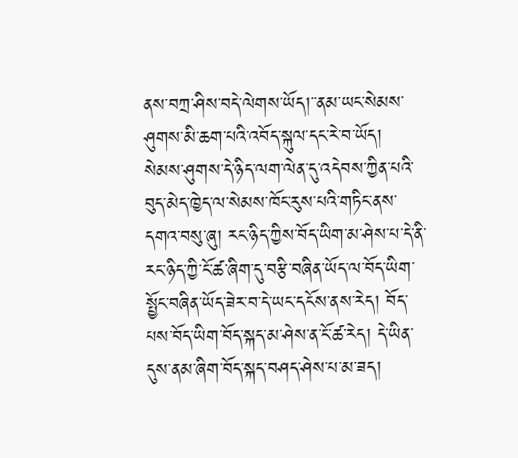ནས་བཀྲ་ཤིས་བདེ་ལེགས་ཡོད།་་ནམ་ཡང་སེམས་ཤུགས་མི་ཆག་པའི་འབོད་སྐུལ་དང་རེ་བ་ཡོད།
སེམས་ཤུགས་དེ་ཉིད་ལག་ལེན་དུ་འདེབས་ཀྱིན་པའི་བུད་མེད་ཁྱེད་ལ་སེམས་ཁོང་རུས་པའི་གཏིང་ནས་དགའ་བསུ་ཞུ། རང་ཉིད་ཀྱིས་བོད་ཡིག་མ་ཤེས་པ་དེ་ནི་རང་ཉིད་ཀྱི་ངོ་ཚ་ཞིག་དུ་བརྩི་བཞིན་ཡོད་ལ་བོད་ཡིག་སྤྱོང་བཞིན་ཡོད་ཟེར་བ་དེ་ཡང་དངོས་ནས་རེད། བོད་པས་བོད་ཡིག་བོད་སྐད་མ་ཤེས་ན་ངོ་ཚ་རེད། དེ་ཡིན་དུས་ནམ་ཞིག་བོད་སྐད་བཤད་ཤེས་པ་མ་ཟད།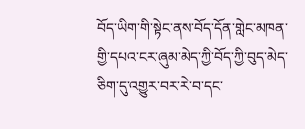བོད་ཡིག་གི་སྟེང་ནས་བོད་དོན་གླེང་མཁན་གྱི་དཔའ་ངར་ཞུམ་མེད་ཀྱི་བོད་ཀྱི་བུད་མེད་ཅིག་དུ་འགྱུར་བར་རེ་བ་དང་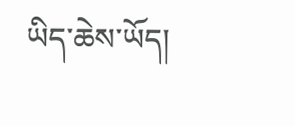ཡིད་ཆེས་ཡོད།